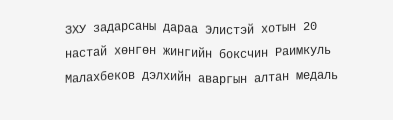ЗХУ задарсаны дараа Элистэй хотын 20 настай хөнгөн жингийн боксчин Раимкуль Малахбеков дэлхийн аваргын алтан медаль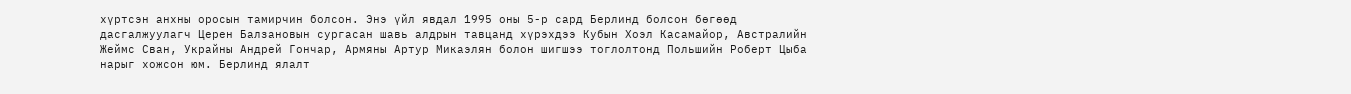хүртсэн анхны оросын тамирчин болсон. Энэ үйл явдал 1995 оны 5-р сард Берлинд болсон бөгөөд дасгалжуулагч Церен Балзановын сургасан шавь алдрын тавцанд хүрэхдээ Кубын Хоэл Касамайор, Австралийн Жеймс Сван, Украйны Андрей Гончар, Армяны Артур Микаэлян болон шигшээ тоглолтонд Польшийн Роберт Цыба нарыг хожсон юм. Берлинд ялалт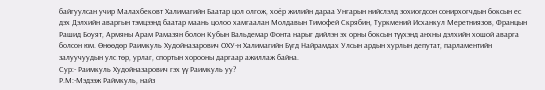байгуулсан учир Малахбековт Халимагийн Баатар цол олгож, хоёр жилийн дараа Унгарын нийслэлд зохиогдсон сонирхогчдын боксын ес дэх Дэлхийн аваргын тэмцээнд баатар маань цолоо хамгаалан Молдавын Тимофей Скрябин, Туркмений Исханкул Меретниязов, Францын Рашид Боуят, Армяны Арам Рамазян болон Кубын Вальдемар Фонта нарыг дийлэн эх орны боксын түүхэнд анхны дэлхийн хошой аварга болсон юм. Өнөөдөр Раимкуль Худойназарович ОХУ-н Халимагийн Бүгд Найрамдах Улсын ардын хурлын депутат, парламентийн залуучуудын улс төр, урлаг, спортын хорооны даргаар ажиллаж байна.
Сур:- Раимкуль Худойназарович гэх үү Раимкуль уу?
Р.М:-Мэдээж Раймкуль, найз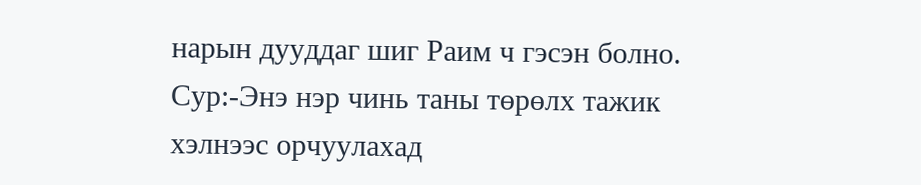нарын дууддаг шиг Раим ч гэсэн болно.
Сур:-Энэ нэр чинь таны төрөлх тажик хэлнээс орчуулахад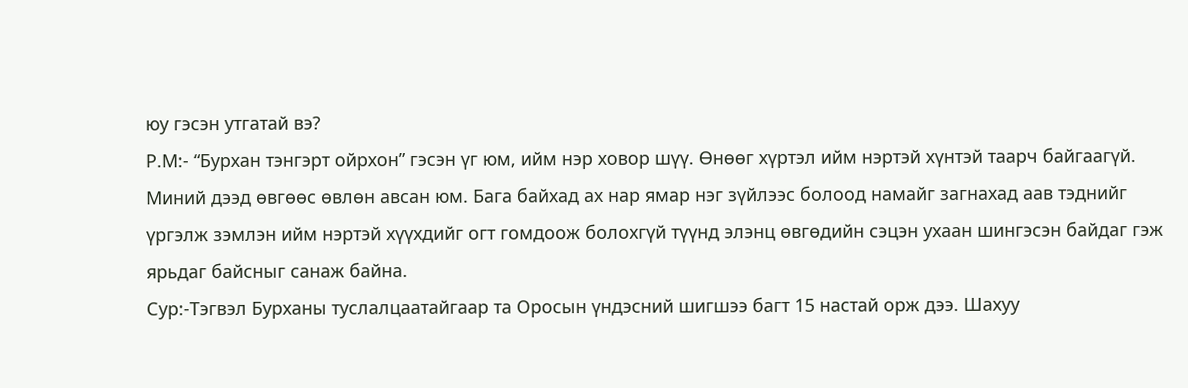юу гэсэн утгатай вэ?
Р.М:- “Бурхан тэнгэрт ойрхон” гэсэн үг юм, ийм нэр ховор шүү. Өнөөг хүртэл ийм нэртэй хүнтэй таарч байгаагүй. Миний дээд өвгөөс өвлөн авсан юм. Бага байхад ах нар ямар нэг зүйлээс болоод намайг загнахад аав тэднийг үргэлж зэмлэн ийм нэртэй хүүхдийг огт гомдоож болохгүй түүнд элэнц өвгөдийн сэцэн ухаан шингэсэн байдаг гэж ярьдаг байсныг санаж байна.
Сур:-Тэгвэл Бурханы туслалцаатайгаар та Оросын үндэсний шигшээ багт 15 настай орж дээ. Шахуу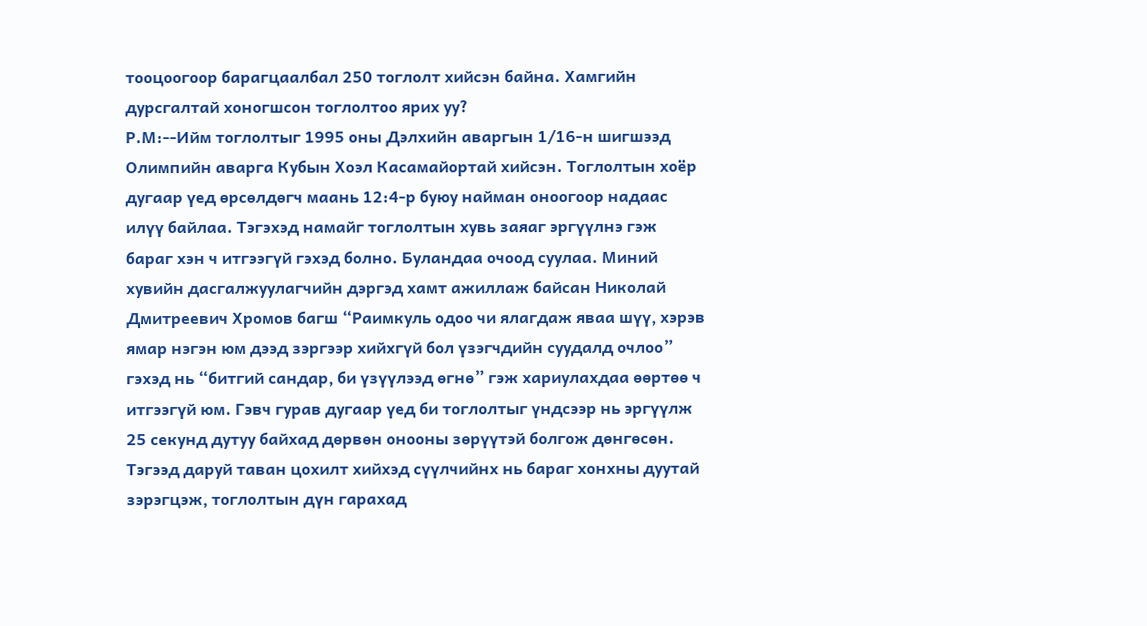тооцоогоор барагцаалбал 250 тоглолт хийсэн байна. Хамгийн дурсгалтай хоногшсон тоглолтоо ярих уу?
Р.М:--Ийм тоглолтыг 1995 оны Дэлхийн аваргын 1/16-н шигшээд Олимпийн аварга Кубын Хоэл Касамайортай хийсэн. Тоглолтын хоёр дугаар үед өрсөлдөгч маань 12:4-р буюу найман оноогоор надаас илүү байлаа. Тэгэхэд намайг тоглолтын хувь заяаг эргүүлнэ гэж бараг хэн ч итгээгүй гэхэд болно. Буландаа очоод суулаа. Миний хувийн дасгалжуулагчийн дэргэд хамт ажиллаж байсан Николай Дмитреевич Хромов багш “Раимкуль одоо чи ялагдаж яваа шүү, хэрэв ямар нэгэн юм дээд зэргээр хийхгүй бол үзэгчдийн суудалд очлоо” гэхэд нь “битгий сандар, би үзүүлээд өгнө” гэж хариулахдаа өөртөө ч итгээгүй юм. Гэвч гурав дугаар үед би тоглолтыг үндсээр нь эргүүлж 25 секунд дутуу байхад дөрвөн онооны зөрүүтэй болгож дөнгөсөн. Тэгээд даруй таван цохилт хийхэд сүүлчийнх нь бараг хонхны дуутай зэрэгцэж, тоглолтын дүн гарахад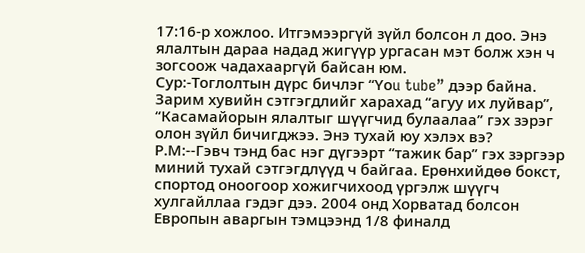17:16-р хожлоо. Итгэмээргүй зүйл болсон л доо. Энэ ялалтын дараа надад жигүүр ургасан мэт болж хэн ч зогсоож чадахааргүй байсан юм.
Сур:-Тоглолтын дүрс бичлэг “Үоu tube” дээр байна. Зарим хувийн сэтгэгдлийг харахад “агуу их луйвар”, “Касамайорын ялалтыг шүүгчид булаалаа” гэх зэрэг олон зүйл бичигджээ. Энэ тухай юу хэлэх вэ?
Р.М:--Гэвч тэнд бас нэг дүгээрт “тажик бар” гэх зэргээр миний тухай сэтгэгдлүүд ч байгаа. Ерөнхийдөө бокст, спортод оноогоор хожигчихоод үргэлж шүүгч хулгайллаа гэдэг дээ. 2004 онд Хорватад болсон Европын аваргын тэмцээнд 1/8 финалд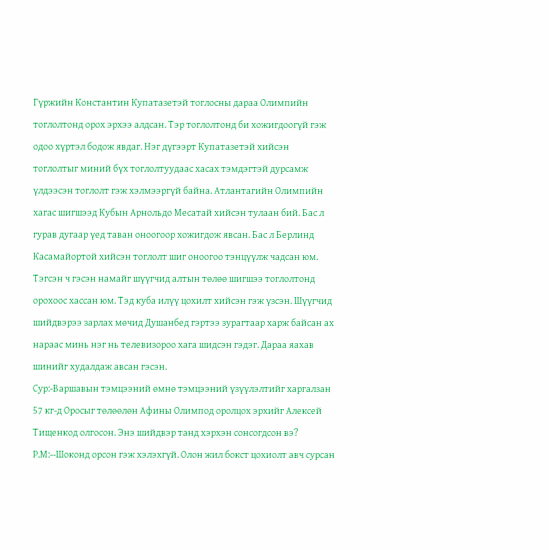Гүржийн Константин Купатазетэй тоглосны дараа Олимпийн тоглолтонд орох эрхээ алдсан. Тэр тоглолтонд би хожигдоогүй гэж одоо хүртэл бодож явдаг. Нэг дүгээрт Купатазетэй хийсэн тоглолтыг миний бүх тоглолтуудаас хасах тэмдэгтэй дурсамж үлдээсэн тоглолт гэж хэлмээргүй байна. Атлантагийн Олимпийн хагас шигшээд Кубын Арнольдо Месатай хийсэн тулаан бий. Бас л гурав дугаар үед таван оноогоор хожигдож явсан. Бас л Берлинд Касамайортой хийсэн тоглолт шиг оноогоо тэнцүүлж чадсан юм. Тэгсэн ч гэсэн намайг шүүгчид алтын төлөө шигшээ тоглолтонд орохоос хассан юм. Тэд куба илүү цохилт хийсэн гэж үзсэн. Шүүгчид шийдвэрээ зарлах мөчид Душанбед гэртээ зурагтаар харж байсан ах нараас минь нэг нь телевизороо хага шидсэн гэдэг. Дараа яахав шинийг худалдаж авсан гэсэн.
Сур:-Варшавын тэмцээний өмнө тэмцээний үзүүлэлтийг харгалзан 57 кг-д Оросыг төлөөлөн Афины Олимпод оролцох эрхийг Алексей Тищенкод олгосон. Энэ шийдвэр танд хэрхэн сонсогдсон вэ?
Р.М:--Шоконд орсон гэж хэлэхгүй. Олон жил бокст цохиолт авч сурсан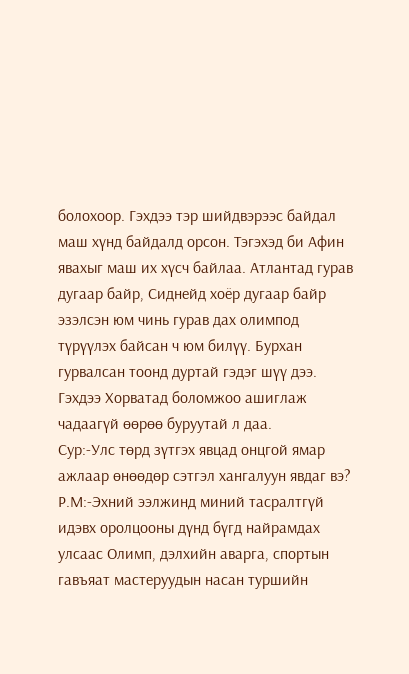болохоор. Гэхдээ тэр шийдвэрээс байдал маш хүнд байдалд орсон. Тэгэхэд би Афин явахыг маш их хүсч байлаа. Атлантад гурав дугаар байр, Сиднейд хоёр дугаар байр эзэлсэн юм чинь гурав дах олимпод түрүүлэх байсан ч юм билүү. Бурхан гурвалсан тоонд дуртай гэдэг шүү дээ. Гэхдээ Хорватад боломжоо ашиглаж чадаагүй өөрөө буруутай л даа.
Сур:-Улс төрд зүтгэх явцад онцгой ямар ажлаар өнөөдөр сэтгэл хангалуун явдаг вэ?
Р.М:-Эхний ээлжинд миний тасралтгүй идэвх оролцооны дүнд бүгд найрамдах улсаас Олимп, дэлхийн аварга, спортын гавъяат мастеруудын насан туршийн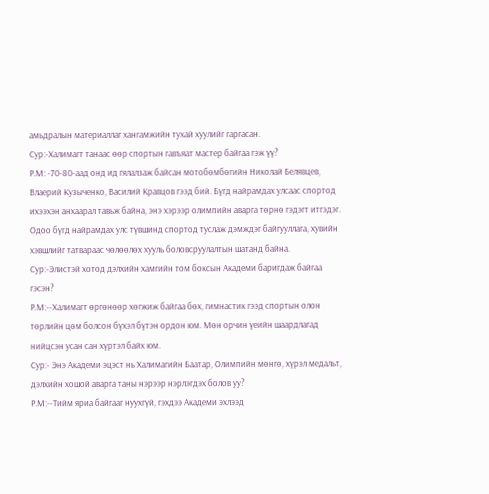амьдралын материаллаг хангамжийн тухай хуулийг гаргасан.
Сур:-Халимагт танаас өөр спортын гавъяат мастер байгаа гэж үү?
Р.М: -70-80-аад онд ид гялалзаж байсан мотобөмбөгийн Николай Белявцев, Влаерий Кузыченко, Василий Кравцов гээд бий. Бүгд найрамдах улсаас спортод ихээхэн анхаарал тавьж байна, энэ хэрээр олимпийн аварга төрнө гэдэгт итгэдэг. Одоо бүгд найрамдах улс түвшинд спортод туслаж дэмждэг байгууллага, хувийн хэвшлийг татвараас чөлөөлөх хууль боловсруулалтын шатанд байна.
Сур:-Элистэй хотод дэлхийн хамгийн том боксын Академи баригдаж байгаа гэсэн?
Р.М:--Халимагт өргөнөөр хөгжиж байгаа бөх, гимнастик гээд спортын олон төрлийн цөм болсон бүхэл бүтэн ордон юм. Мөн орчин үеийн шаардлагад нийцсэн усан сан хүртэл байх юм.
Сур:- Энэ Академи эцэст нь Халимагийн Баатар, Олимпийн мөнгө, хүрэл медальт, дэлхийн хошой аварга таны нэрээр нэрлэгдэх болов уу?
Р.М:--Тийм яриа байгааг нуухгүй, гэхдээ Академи эхлээд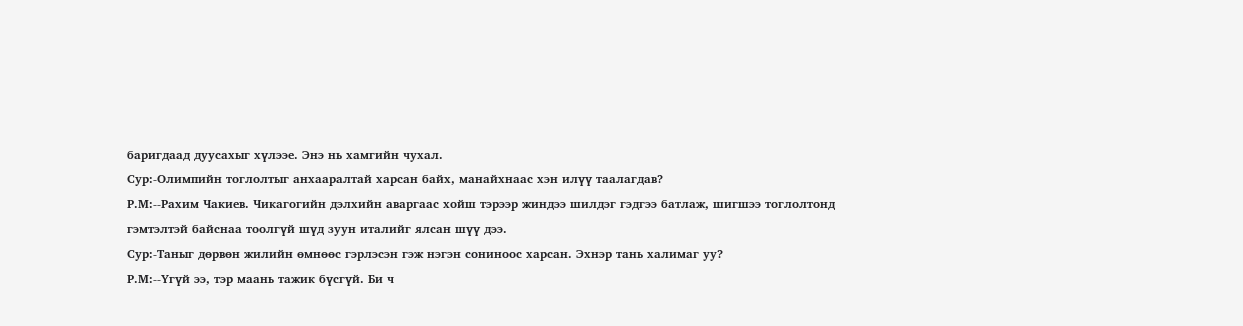баригдаад дуусахыг хүлээе. Энэ нь хамгийн чухал.
Сур:-Олимпийн тоглолтыг анхааралтай харсан байх, манайхнаас хэн илүү таалагдав?
Р.М:--Рахим Чакиев. Чикагогийн дэлхийн аваргаас хойш тэрээр жиндээ шилдэг гэдгээ батлаж, шигшээ тоглолтонд гэмтэлтэй байснаа тоолгүй шүд зуун италийг ялсан шүү дээ.
Сур:-Таныг дөрвөн жилийн өмнөөс гэрлэсэн гэж нэгэн сониноос харсан. Эхнэр тань халимаг уу?
Р.М:--Үгүй ээ, тэр маань тажик бүсгүй. Би ч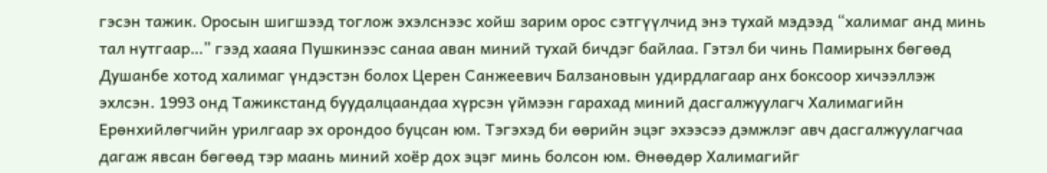гэсэн тажик. Оросын шигшээд тоглож эхэлснээс хойш зарим орос сэтгүүлчид энэ тухай мэдээд “халимаг анд минь тал нутгаар…” гээд хааяа Пушкинээс санаа аван миний тухай бичдэг байлаа. Гэтэл би чинь Памирынх бөгөөд Душанбе хотод халимаг үндэстэн болох Церен Санжеевич Балзановын удирдлагаар анх боксоор хичээллэж эхлсэн. 1993 онд Тажикстанд буудалцаандаа хүрсэн үймээн гарахад миний дасгалжуулагч Халимагийн Ерөнхийлөгчийн урилгаар эх орондоо буцсан юм. Тэгэхэд би өөрийн эцэг эхээсээ дэмжлэг авч дасгалжуулагчаа дагаж явсан бөгөөд тэр маань миний хоёр дох эцэг минь болсон юм. Өнөөдөр Халимагийг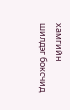хамгийн шилдэг боксчид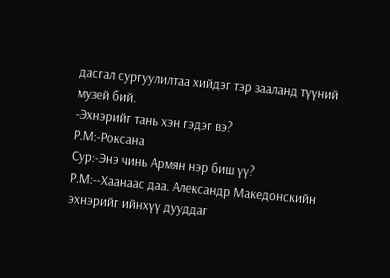дасгал сургуулилтаа хийдэг тэр зааланд түүний музей бий.
-Эхнэрийг тань хэн гэдэг вэ?
Р.М:-Роксана
Сур:-Энэ чинь Армян нэр биш үү?
Р.М:--Хаанаас даа. Александр Македонскийн эхнэрийг ийнхүү дууддаг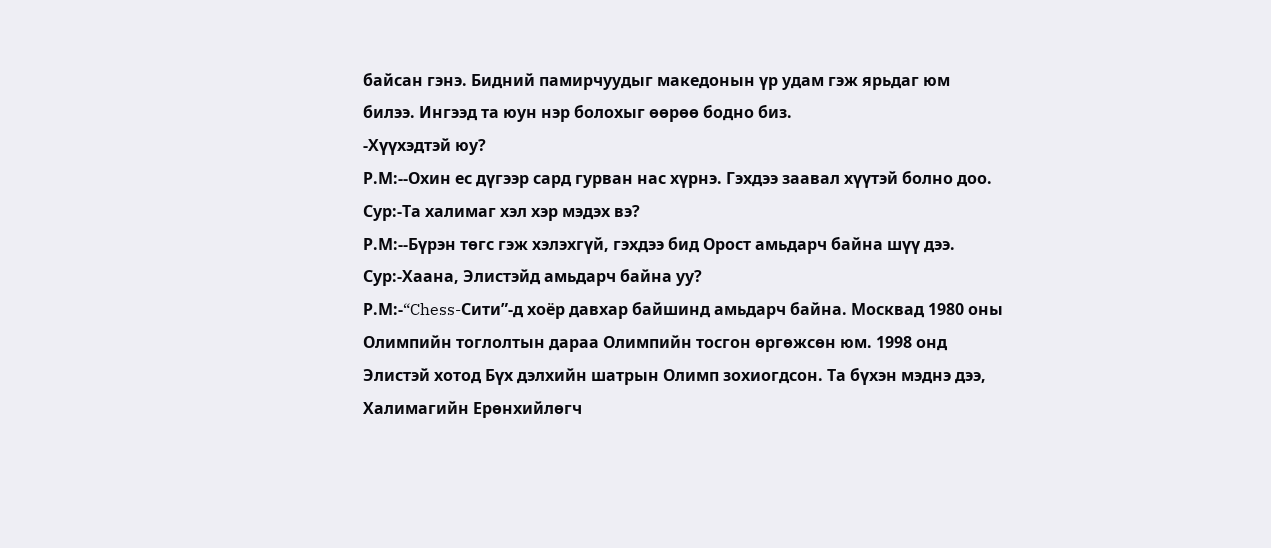байсан гэнэ. Бидний памирчуудыг македонын үр удам гэж ярьдаг юм билээ. Ингээд та юун нэр болохыг өөрөө бодно биз.
-Хүүхэдтэй юу?
Р.М:--Охин ес дүгээр сард гурван нас хүрнэ. Гэхдээ заавал хүүтэй болно доо.
Сур:-Та халимаг хэл хэр мэдэх вэ?
Р.М:--Бүрэн төгс гэж хэлэхгүй, гэхдээ бид Орост амьдарч байна шүү дээ.
Сур:-Хаана, Элистэйд амьдарч байна уу?
Р.М:-“Chess-Сити”-д хоёр давхар байшинд амьдарч байна. Москвад 1980 оны Олимпийн тоглолтын дараа Олимпийн тосгон өргөжсөн юм. 1998 онд Элистэй хотод Бүх дэлхийн шатрын Олимп зохиогдсон. Та бүхэн мэднэ дээ, Халимагийн Ерөнхийлөгч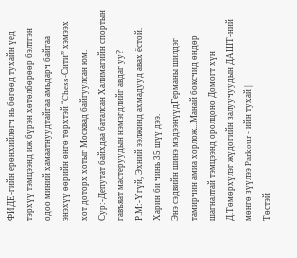ФИДЕ-гийн ерөнхийлөгч нь бөгөөд тухайн үед тэрхүү тэмцээнд иж бүрэн хөтөлбөрөөр бэлтгэн одоо миний хамаатнуудтайгаа амьдарч байгаа энэхүү өөрийн өнгө төрхтэй “Chess-Сити” хэмээх хот доторх хотыг Москвад байгуулсан юм.
Сур:-Депутат байхдаа баталсан Халимагийн спортын гавъяат мастеруудын нэмэгдлийг авдаг уу?
Р.М:-Үгүй, Эхний ээлжинд ахмадууд авах ёстой. Харин би чинь 35 шүү дээ.
Энэ сэдвийн шинэ мэдээнүүдГерманы шилдэг тамирчин амиа хорлож...Манай боксчид өндөр шагналтай тэмцээнд оролцоно Домогт хүн Д.Төмөрхүлэг жүдогийн залуучуудын ДАШТ-ний мөнгө зүүлээ Parkour - ийн тухай |
Төстэй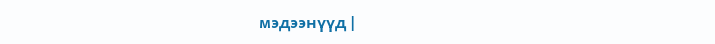мэдээнүүд |